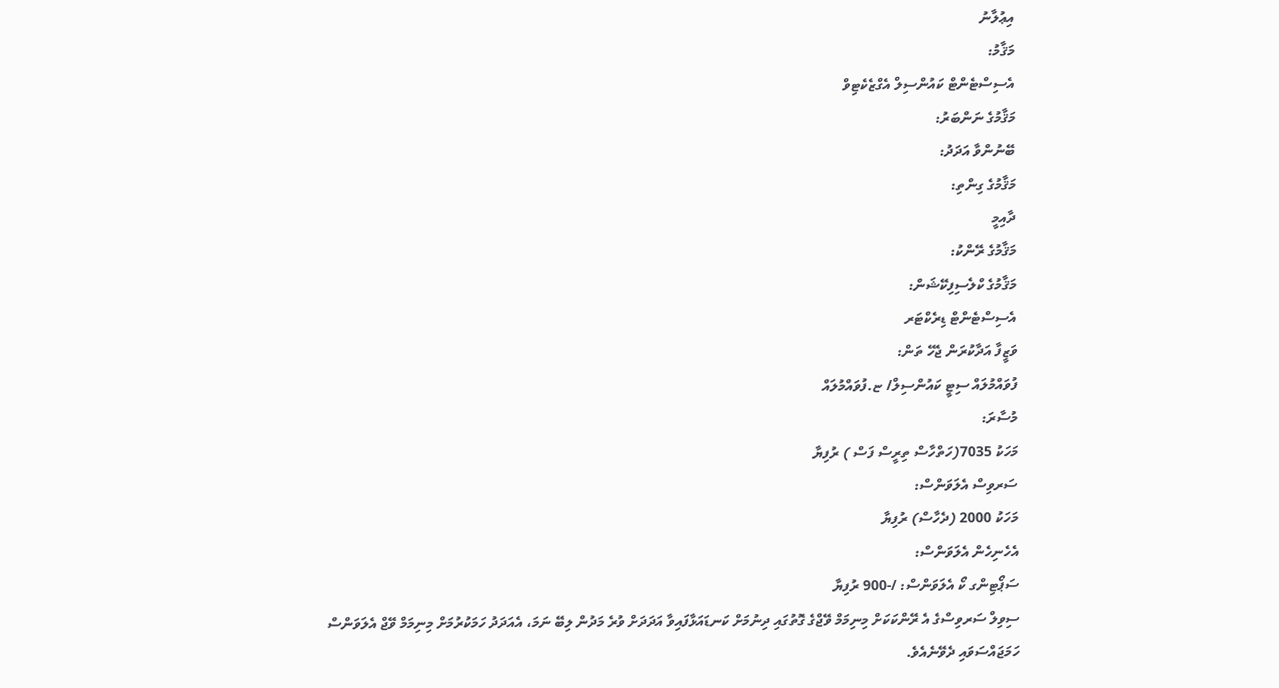އިޢުލާނު
މަޤާމު:
އެސިސްޓެންޓް ކައުންސިލް އެގްޒެކެޓިވް
މަޤާމުގެ ނަންބަރު:
ބޭނުންވާ އަދަދު:
މަޤާމުގެ ގިންތި:
ދާއިމީ
މަޤާމުގެ ރޭންކު:
މަޤާމުގެ ކްލެސިފިކޭޝަން:
އެސިސްޓެންޓް ޑިރެކްޓަރ
ވަޒީފާ އަދާކުރަން ޖެހޭ ތަން:
ފުވައްމުލައް ސިޓީ ކައުންސިލް/ ޏ.ފުވައްމުލައް
މުސާރަ:
މަހަކު 7035(ހަތްހާސް ތިރީސް ފަސް ) ރުފިޔާ
ސަރވިސް އެލަވަންސް:
މަހަކު 2000 (ދެހާސް) ރުފިޔާ
އެހެނިހެން އެލަވަންސް:
ސަޕޯޓިންގ ކޯ އެލަވަންސް: /-900 ރުފިޔާ
ސިވިލް ސަރވިސްގެ އެ ރޭންކަކަށް މިނިމަމް ވޭޖްގެ ގޮތުގައި ދިނުމަށް ކަނޑައަޅާފައިވާ އަދަދަށް ވުރެ މަދުން ލިބޭ ނަމަ، އެއަދަދު ހަމަކުރުމަށް މިނިމަމް ވޭޖް އެލަވަންސް ހަމަޖައްސަވައި ދެވޭނެއެވެ.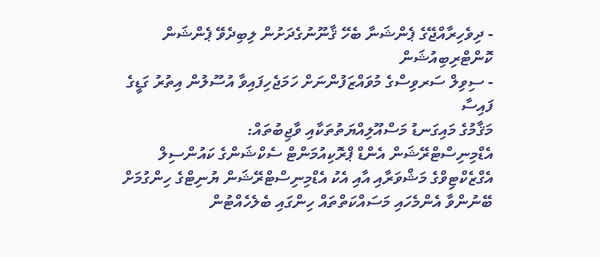- ދިވެހިރާއްޖޭގެ ޕެންޝަނާ ބެހޭ ޤާނޫނުގެދަށުން ލިބިދެވޭ ޕެންޝަން ކޮންޓްރިބިއުޝަން
- ސިވިލް ސަރވިސްގެ މުވައްޒަފުންނަށް ހަމަޖެހިފައިވާ އުސޫލުން އިތުރު ގަޑީގެ ފައިސާ
މަޤާމުގެ މައިގަނޑު މަސްއޫލިއްޔަތުތަކާއި ވާޖިބުތައް:
އެޑްމިނިސްޓްރޭޝަން އެންޑް ޕްރޮކިއުމަންޓް ސެކްޝަންގެ ކައުންސިލް އެގްޒެކްޓިވްގެ މަޝްވަރާއި އާއި އެކު އެޑްމިނިސްޓްރޭޝަން ޔުނިޓްގެ ހިންގުމަށް ބޭނުންވާ އެންމެހައި މަސައްކަތްތައް ހިންގައި ބެލެހެއްޓުން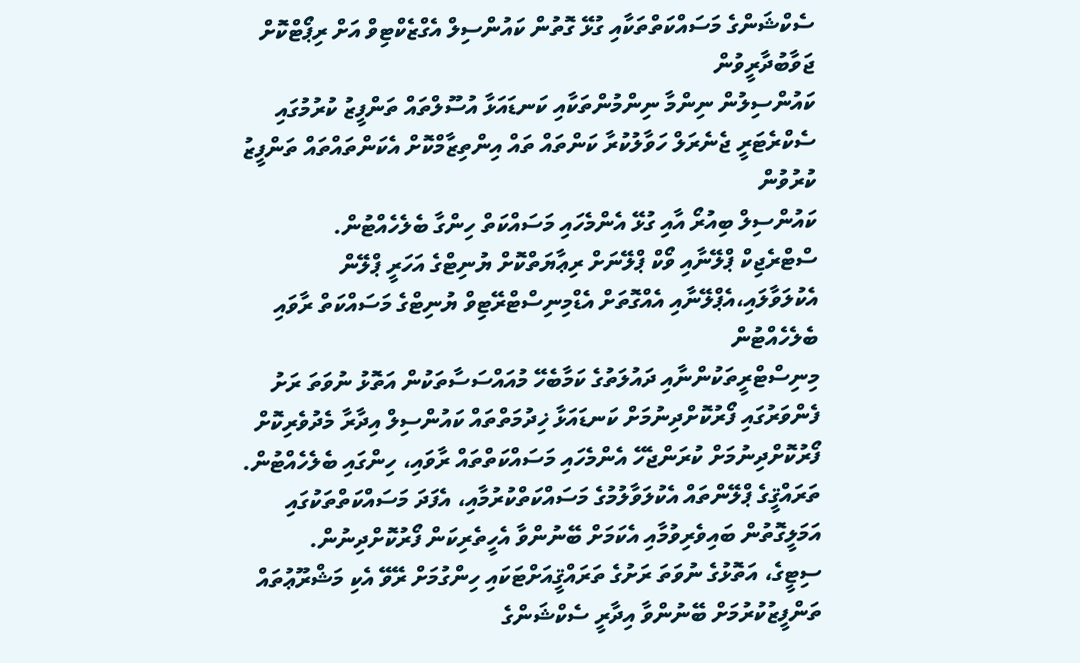ސެކްޝަންގެ މަސައްކަތްތަކާއި ގުޅޭ ގޮތުން ކައުންސިލް އެގްޒެކްޓިވް އަށް ރިޕޯޓްކޮށް ޖަވާބުދާރީވުން
ކައުންސިލުން ނިންމާ ނިންމުންތަކާއި ކަނޑައަޅާ އުސޫލްތައް ތަންފީޒު ކުރުމުގައި ސެކްރެޓަރީ ޖެނެރަލް ހަވާލުކުރާ ކަންތައް ތައް އިންތިޒާމްކޮށް އެކަންތައްތައް ތަންފީޒު ކުރުވުން
ކައުންސިލް ބިއުރޯ އާއި ގުޅޭ އެންމެހައި މަސައްކަތް ހިންގާ ބެލެހެއްޓުން.
ސްޓްރެޖިކް ޕްލޭނާއި ވޯކް ޕްލޭނަށް ރިޢާޔަތްކޮށް ޔުނިޓްގެ އަހަރީ ޕްލޭން އެކުލަވާލައި،އެޕްލޭނާއި އެއްގޮތަށް އެޑްމިނިސްޓްރޭޓިވް ޔުނިޓްގެ މަސައްކަތް ރާވައި ބެލެހެއްޓުން
މިނިސްޓްރީތަކުންނާއި ދައުލަތުގެ ކަމާބެހޭ މުއައްސަސާތަކުން އަތޮޅު ނުވަތަ ރަށު ފެންވަރުގައި ފޯރުކޮށްދިނުމަށް ކަނޑައަޅާ ޚިދުމަތްތައް ކައުންސިލް އިދާރާ މެދުވެރިކޮށް ފޯރުކޮށްދިނުމަށް ކުރަންޖެހޭ އެންމެހައި މަސައްކަތްތައް ރާވައި، ހިންގައި ބެލެހެއްޓުން.
ތަރައްޤީގެ ޕްލޭންތައް އެކުލަވާލުމުގެ މަސައްކަތްކުރުމާއި، އެފަދަ މަސައްކަތްތަކުގައި އަމަލީގޮތުން ބައިވެރިވުމާއި އެކަމަށް ބޭނުންވާ އެހީތެރިކަން ފޯރުކޮށްދިނުން.
ސިޓީގެ، އަތޮޅުގެ ނުވަތަ ރަށުގެ ތަރައްޤީއަށްޓަކައި ހިންގުމަށް ރޭވޭ އެކި މަޝްރޫޢުތައް ތަންފީޒުކުރުމަށް ބޭނުންވާ އިދާރީ ސެކްޝަންގެ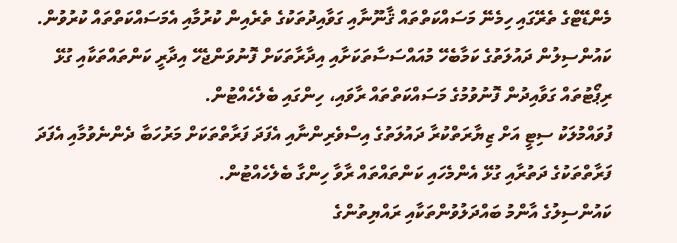މެންޑޭޓްގެ ތެރޭގައި ހިމެނޭ މަސައްކަތްތައް ޤާނޫނާއި ގަވާއިދުތަކުގެ ތެރެއިން ކުރުމާއި އެމަސައްކަތްތައް ކުރުވުން.
ކައުންސިލުން ދައުލަތުގެ ކަމާބެހޭ މުއައްސަސާތަކަށާއި އިދާރާތަކަށް ފޮނުވަންޖެހޭ އިދާރީ ކަންތައްތަކާއި ގުޅޭ ރިޕޯޓުތައް ގަވާއިދުން ފޮނުވުމުގެ މަސައްކަތްތައް ރާވައި، ހިންގައި ބެލެހެއްޓުން.
ފުވައްމުލަކު ސިޓީ އަށް ޒިޔާރަތްކުރާ ދައުލަތުގެ އިސްވެރިންނާއި އެފަދަ ފަރާތްތަކަށް މަރުހަބާ ދެންނެވުމާއި އެފަދަ ފަރާތްތަކުގެ ދަތުރާއި ގުޅޭ އެންމެހައި ކަންތައްތައް ރާވާ ހިންގާ ބެލެހެއްޓުން.
ކައުންސިލުގެ އާންމު ބައްދަލުވުންތަކާއި ރައްޔިތުންގެ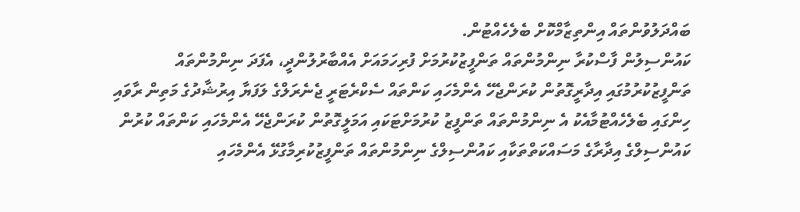ބައްދަލުވުންތައް އިންތިޒާމްކޮށް ބެލެހެއްޓުން.
ކައުންސިލުން ފާސްކުރާ ނިންމުންތައް ތަންފީޒުކުރުމަށް ފުރިހަމައަށް އެއްބާރުލުންދީ، އެފަދަ ނިންމުންތައް ތަންފީޒުކުރުމުގައި އިދާރީގޮތުން ކުރަންޖެހޭ އެންމެހައި ކަންތައް ސެކްރެޓަރީ ޖެނެރަލްގެ ލަފަޔާ އިރުޝާދުގެ މަތިން ރާވައި ހިންގައި ބެލެހެއްޓުމާއެކު އެ ނިންމުންތައް ތަންފީޒު ކުރުމަށްޓަކައި އަމަލީގޮތުން ކުރަންޖެހޭ އެންމެހައި ކަންތައް ކުރުން
ކައުންސިލްގެ އިދާރާގެ މަސައްކަތްތަކާއި ކައުންސިލްގެ ނިންމުންތައް ތަންފީޒުކުރިމާގުޅޭ އެންމެހައި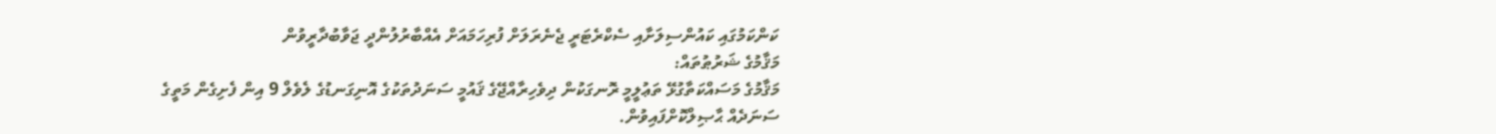ކަންކަމުގައި ކައުންސިލަށާއި ސެކްރެޓަރީ ޖެނެރަލަށް ފުރިހަމައަށް އެއްބާރުލުންދީ ޖަވާބުދާރީވުން
މަޤާމުގެ ޝަރުޠުތައް:
މަޤާމުގެ މަސައްކަތާގުޅޭ ތަޢުލީމީ ރޮނގަކުން ދިވެހިރާއްޖޭގެ ޤައުމީ ސަނަދުތަކުގެ އޮނިގަނޑުގެ ލެވެލް 9 އިން ފެށިގެން މަތީގެ ސަނަދެއް ޙާޞިލްކޮށްފައިވުން.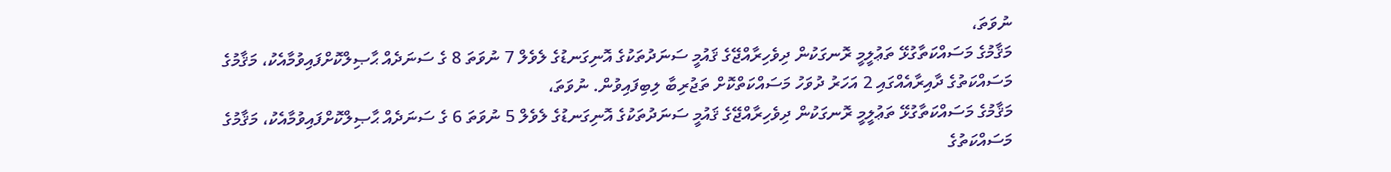ނުވަތަ،
މަޤާމުގެ މަސައްކަތާގުޅޭ ތަޢުލީމީ ރޮނގަކުން ދިވެހިރާއްޖޭގެ ޤައުމީ ސަނަދުތަކުގެ އޮނިގަނޑުގެ ލެވެލް 7 ނުވަތަ 8 ގެ ސަނަދެއް ޙާޞިލްކޮށްފައިވުމާއެކު، މަޤާމުގެ މަސައްކަތުގެ ދާއިރާއެއްގައި 2 އަހަރު ދުވަހު މަސައްކަތްކޮށް ތަޖުރިބާ ލިބިފައިވުން. ނުވަތަ،
މަޤާމުގެ މަސައްކަތާގުޅޭ ތަޢުލީމީ ރޮނގަކުން ދިވެހިރާއްޖޭގެ ޤައުމީ ސަނަދުތަކުގެ އޮނިގަނޑުގެ ލެވެލް 5 ނުވަތަ 6 ގެ ސަނަދެއް ޙާޞިލްކޮށްފައިވުމާއެކު، މަޤާމުގެ މަސައްކަތުގެ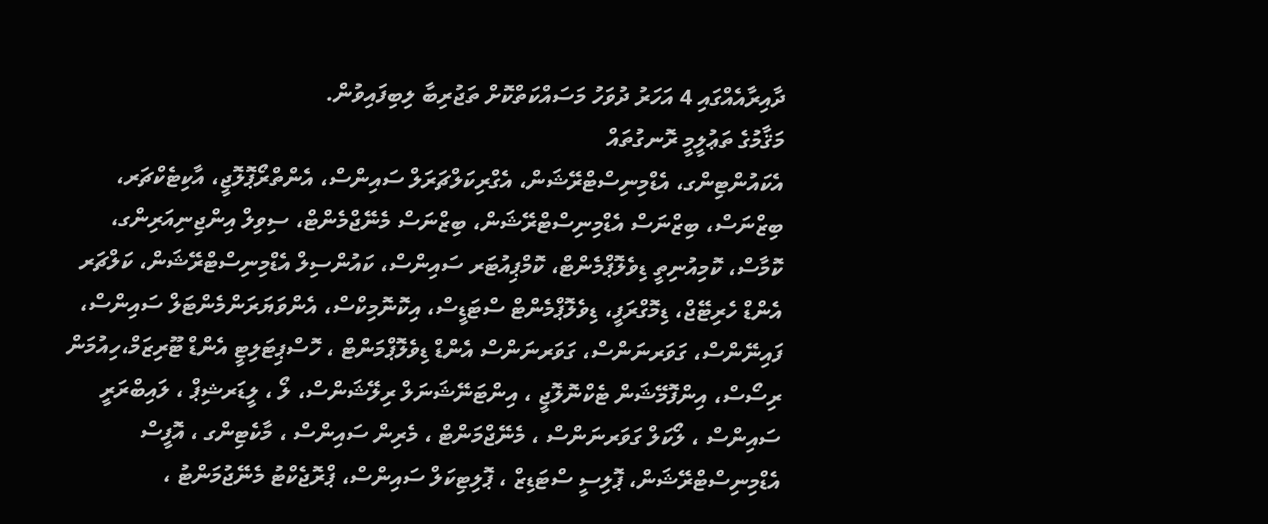ދާއިރާއެއްގައި 4 އަހަރު ދުވަހު މަސައްކަތްކޮށް ތަޖުރިބާ ލިބިފައިވުން.
މަޤާމުގެ ތަޢުލީމީ ރޮނގުތައް
އެކައުންޓިންގ، އެޑްމިނިސްޓްރޭޝަން، އެގްރިކަލްޗަރަލް ސައިންސް، އެންތްރޯޕޮލޮޖީ، އާކިޓެކްޗަރ، ބިޒްނަސް، ބިޒްނަސް އެޑްމިނިސްޓްރޭޝަން، ބިޒްނަސް މެނޭޖްމެންޓް، ސިވިލް އިންޖިނިއަރިންގ، ކޮމާސް، ކޮމިއުނިތީ ޑިވެލޮޕްމެންޓް، ކޮމްޕިއުޓަރ ސައިންސް، ކައުންސިލް އެޑްމިނިސްޓްރޭޝަން، ކަލްޗަރ އެންޑް ހެރިޓޭޖް، ޑިމޮގްރަފީ، ޑިވެލޮޕްމެންޓް ސްޓަޑީސް، އިކޮނޮމިކްސް، އެންވަޔަރަންމެންޓަލް ސައިންސް، ފައިނޭންސް، ގަވަރނަންސް، ގަވަރނަންސް އެންޑް ޑިވެލޮޕްމަންޓް ، ހޮސްޕިޓަލިޓީ އެންޑް ޓޫރިޒަމް،ހިއުމަން ރިސޯސް، އިންފޮމޭޝަން ޓެކްނޮލޮޖީ ، އިންޓަނޭޝަނަލް ރިލޭޝަންސް، ލޯ ، ލީޑަރޝިޕް ، ލައިބްރަރީ ސައިންސް ، ލޯކަލް ގަވަރނަންސް ، މެނޭޖްމަންޓް ، މެރިން ސައިންސް ، މާކެޓިންގ ، އޮފީސް އެޑްމިނިސްޓްރޭޝަން، ޕޮލިސީ ސްޓަޑިޒް ، ޕޮލިޓިކަލް ސައިންސް، ޕްރޮޖެކްޓު މެނޭޖުމަންޓު ،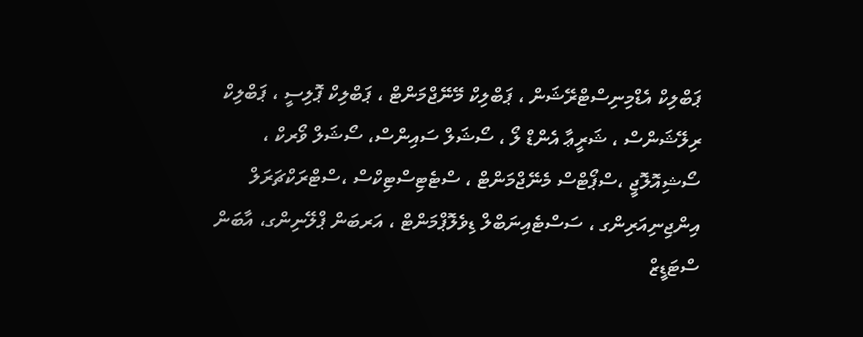ޕަބްލިކް އެޑްމިނިސްޓްރޭޝަން ، ޕަބްލިކް މޭނޭޖްމަންޓް ، ޕަބްލިކް ޕޮލިސީ ، ޕަބްލިކް ރިލޭޝަންސް ، ޝަރީޢާ އެންޑް ލޯ ، ސޯޝަލް ސައިންސް، ސޯޝަލް ވޯރކް ، ސޯޝިއޮލޮޖީ ،ސްޕޯޓްސް މެނޭޖްމަންޓް ، ސްޓެޓިސްޓިކްސް ،ސްޓްރަކްޗަރަލް އިންޖިނިއަރިންގ ، ސަސްޓެއިނަބްލް ޑިވެލޮޕްމަންޓް ، އަރބަން ޕްލޭނިންގ، އާބަން ސްޓަޑީޒް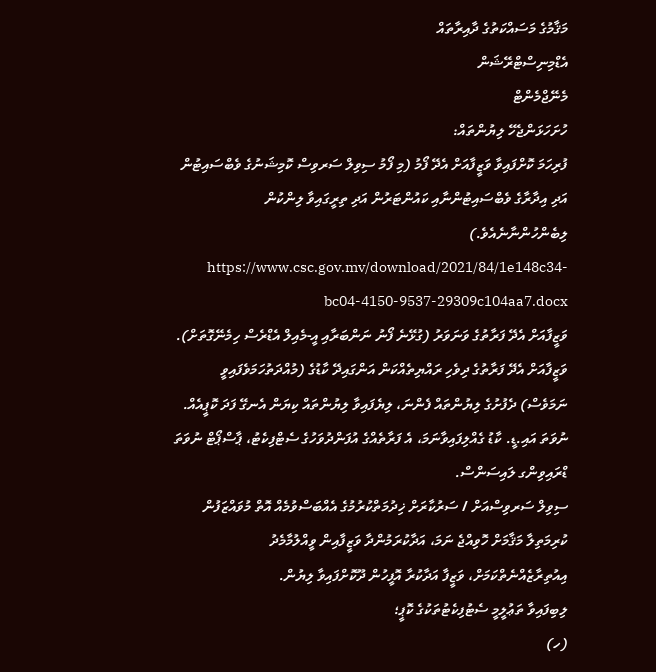މަޤާމުގެ މަސައްކަތުގެ ދާއިރާތައް
އެޑްމިނިސްޓްރޭޝަން
މެނޭޖްމެންޓް
ހުށަހަޅަންޖެހޭ ލިޔުންތައް:
ފުރިހަމަ ކޮށްފައިވާ ވަޒީފާއަށް އެދޭ ފޯމު (މި ފޯމު ސިވިލް ސަރވިސް ކޮމިޝަނުގެ ވެބްސައިޓުން އަދި އިދާރާގެ ވެބްސައިޓުންނާއި ކައުންޓަރުން އަދި ތިރީގައިވާ ލިންކުން ލިބެންހުންނާނެއެވެ.) https://www.csc.gov.mv/download/2021/84/1e148c34-bc04-4150-9537-29309c104aa7.docx
ވަޒީފާއަށް އެދޭ ފަރާތުގެ ވަނަވަރު (ގުޅޭނެ ފޯނު ނަންބަރާއި އީ-މެއިލް އެޑްރެސް ހިމެނޭގޮތަށް).
ވަޒީފާއަށް އެދޭ ފަރާތުގެ ދިވެހި ރައްޔިތެއްކަން އަންގައިދޭ ކާޑުގެ (މުއްދަތުހަމަވެފައިވީ ނަމަވެސް) ދެފުށުގެ ލިޔުންތައް ފެންނަ، ލިޔެފައިވާ ލިޔުންތައް ކިޔަން އެނގޭ ފަދަ ކޮޕީއެއް. ނުވަތަ އައި.ޑީ. ކާޑު ގެއްލިފައިވާނަމަ، އެ ފަރާތެއްގެ އުފަންދުވަހުގެ ސެޓްފިކެޓު، ޕާސްޕޯޓް ނުވަތަ ޑްރައިވިންގ ލައިސަންސް.
ސިވިލް ސަރވިސްއަށް / ސަރުކާރަށް ޚިދުމަތްކުރުމުގެ އެއްބަސްވުމެއް އޮތް މުވައްޒަފުން ކުރިމަތިލާ މަޤާމަށް ހޮވިއްޖެ ނަމަ، އަދާކުރަމުންދާ ވަޒީފާއިން ވީއްލުމާމެދު އިއުތިރާޒެއްނެތްކަމަށް، ވަޒީފާ އަދާކުރާ އޮފީހުން ދޫކޮށްފައިވާ ލިޔުން.
ލިބިފައިވާ ތަޢުލީމީ ސެޓުފިކެޓުތަކުގެ ކޮޕީ؛
(ހ)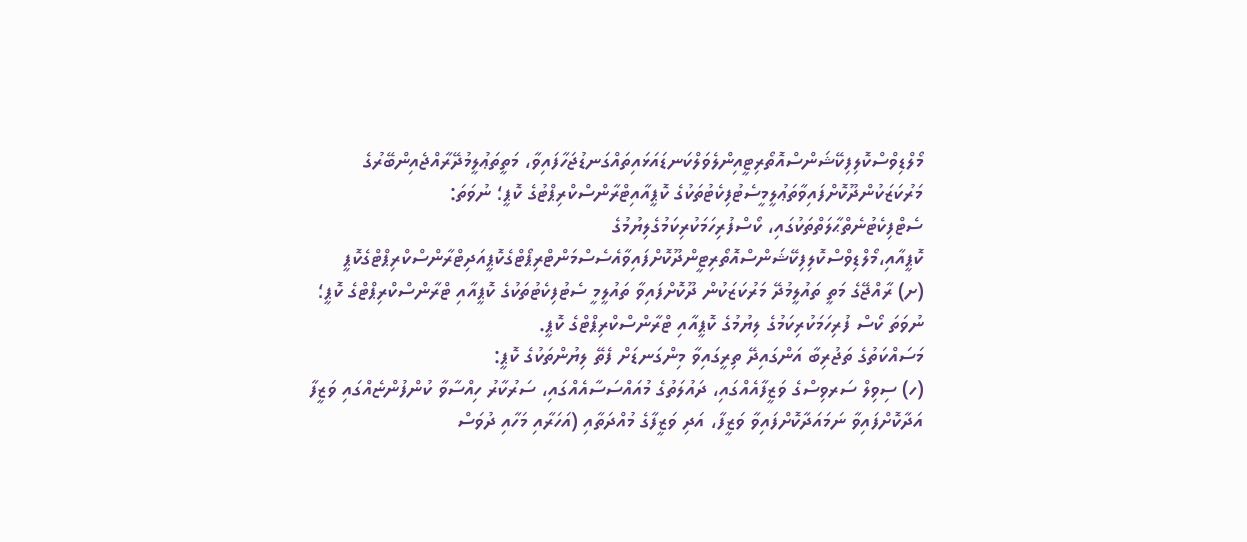މޯލްޑިވްސްކޮލިފިކޭޝަންސްއޮތޯރިޓީއިންލެވަލްކަނޑައަޅައިތައްގަނޑުޖަހާފައިވާ، މަތީތަޢުލީމުދޭރާއްޖެއިންބޭރުގެ މަރުކަޒަކުންދޫކޮށްފައިވާތަޢުލީމީސެޓުފިކެޓުތަކުގެ ކޮޕީއާއިޓްރާންސްކްރިޕްޓުގެ ކޮޕީ؛ ނުވަތަ: ސެޓްފިކެޓުނެތްޙާލަތްތަކުގައި، ކޯސްފުރިހަމަކުރިކަމުގެލިޔުމުގެ ކޮޕީއާއި،މޯލްޑިވްސްކޮލިފިކޭޝަންސްއޮތޯރިޓީންދޫކޮށްފައިވާއެސެސްމަންޓްރިޕޯޓްގެކޮޕީއަދިޓްރާންސްކްރިޕްޓްގެކޮޕީ
(ށ) ރާއްޖޭގެ މަތީ ތައުލީމުދޭ މަރުކަޒަކުން ދޫކޮށްފައިވާ ތައުލީމީ ސެޓުފިކެޓުތަކުގެ ކޮޕީއާއި ޓްރާންސްކްރިޕްޓްގެ ކޮޕީ؛ ނުވަތަ ކޯސް ފުރިހަމަކުރިކަމުގެ ލިޔުމުގެ ކޮޕީއާއި ޓްރާންސްކްރިޕްޓްގެ ކޮޕީ.
މަސައްކަތުގެ ތަޖުރިބާ އަންގައިދޭ ތިރީގައިވާ މިންގަނޑަށް ފެތޭ ލިޔުންތަކުގެ ކޮޕީ:
(ހ) ސިވިލް ސަރވިސްގެ ވަޒީފާއެއްގައި، ދައުލަތުގެ މުއައްސަސާއެއްގައި، ސަރުކާރު ހިއްސާވާ ކުންފުންޏެއްގައި ވަޒީފާ އަދާކޮށްފައިވާ ނަމައަދާކޮށްފައިވާ ވަޒީފާ، އަދި ވަޒީފާގެ މުއްދަތާއި (އަހަރާއި މަހާއި ދުވަސް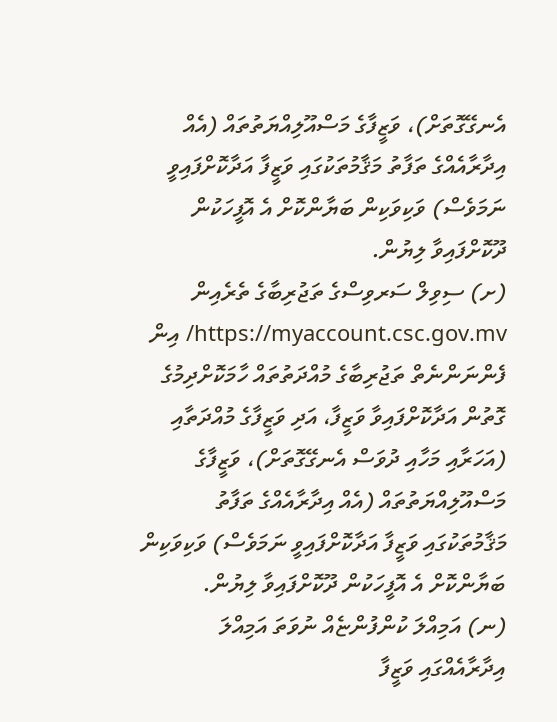އެނގޭގޮތަށް)، ވަޒީފާގެ މަސްއޫލިއްޔަތުތައް (އެއް އިދާރާއެއްގެ ތަފާތު މަޤާމުތަކުގައި ވަޒީފާ އަދާކޮށްފައިވީ ނަމަވެސް) ވަކިވަކިން ބަޔާންކޮށް އެ އޮފީހަކުން ދޫކޮށްފައިވާ ލިޔުން.
(ށ) ސިވިލް ސަރވިސްގެ ތަޖުރިބާގެ ތެރެއިން https://myaccount.csc.gov.mv/ އިން ފެންނަންނެތް ތަޖުރިބާގެ މުއްދަތުތައް ހާމަކޮށްދިމުގެ ގޮތުން އަދާކޮށްފައިވާ ވަޒީފާ، އަދި ވަޒީފާގެ މުއްދަތާއި (އަހަރާއި މަހާއި ދުވަސް އެނގޭގޮތަށް)، ވަޒީފާގެ މަސްއޫލިއްޔަތުތައް (އެއް އިދާރާއެއްގެ ތަފާތު މަޤާމުތަކުގައި ވަޒީފާ އަދާކޮށްފައިވީ ނަމަވެސް) ވަކިވަކިން ބަޔާންކޮށް އެ އޮފީހަކުން ދޫކޮށްފައިވާ ލިޔުން.
(ނ) އަމިއްލަ ކުންފުންޏެއް ނުވަތަ އަމިއްލަ އިދާރާއެއްގައި ވަޒީފާ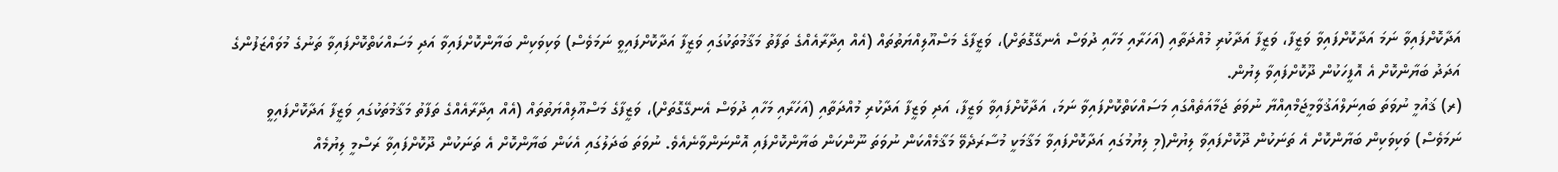އަދާކޮށްފައިވާ ނަމަ އަދާކޮށްފައިވާ ވަޒީފާ، ވަޒީފާ އަދާކުރި މުއްދަތާއި (އަހަރާއި މަހާއި ދުވަސް އެނގޭގޮތަށް)، ވަޒީފާގެ މަސްއޫލިއްޔަތުތައް (އެއް އިދާރާއެއްގެ ތަފާތު މަޤާމުތަކުގައި ވަޒީފާ އަދާކޮށްފައިވީ ނަމަވެސް) ވަކިވަކިން ބަޔާންކޮށްފައިވާ އަދި މަސައްކަތްކޮށްފައިވާ ތަނުގެ މުވައްޒަފުންގެ އަދަދު ބަޔާންކޮށް އެ އޮފީހަކުން ދޫކޮށްފައިވާ ލިޔުން.
(ރ) ޤައުމީ ނުވަތަ ބައިނަލްއަޤުވާމީޖަމްއިއްޔާ ނުވަތަ ޖަމާއަތެއްގައި މަސައްކަތްކޮށްފައިވާ ނަމަ، އަދާކޮށްފައިވާ ވަޒީފާ، އަދި ވަޒީފާ އަދާކުރި މުއްދަތާއި (އަހަރާއި މަހާއި ދުވަސް އެނގޭގޮތަށް)، ވަޒީފާގެ މަސްއޫލިއްޔަތުތައް (އެއް އިދާރާއެއްގެ ތަފާތު މަޤާމުތަކުގައި ވަޒީފާ އަދާކޮށްފައިވީ ނަމަވެސް) ވަކިވަކިން ބަޔާންކޮށް އެ ތަނަކުން ދޫކޮށްފައިވާ ލިޔުން(މި ލިޔުމުގައި އަދާކޮށްފައިވާ މަޤާމަކީ މުސާރަދެވޭ މަޤާމެއްކަން ނުވަތަ ނޫންކަން ބަޔާންކޮށްފައި އޮންނަންވާނެއެވެ. ނުވަތަ ބަދަލުގައި އެކަން ބަޔާންކޮށް އެ ތަނަކުން ދޫކޮށްފައިވާ ރަސްމީ ލިޔުމެއް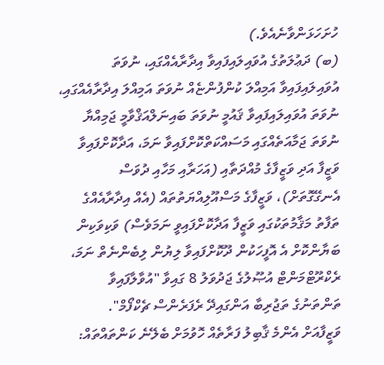ހުށަހަޅަންވާނެއެވެ.)
(ބ) ދަޢުލަތުގެ އުވައިލައިފައިވާ އިދާރާއެއްގައި، ނުވަތަ އުވައިލައިފައިވާ އަމިއްލަ ކުންފުންޏެއް ނުވަތަ އަމިއްލަ އިދާރާއެއްގައި، ނުވަތަ އުވައިލައިފައިވާ ޤައުމީ ނުވަތަ ބައިނަލްއަޤްވާމީ ޖަމިއްޔާ ނުވަތަ ޖަމާއަތެއްގައި މަސައްކަތްކޮށްފައިވާ ނަމަ، އަދާކޮށްފައިވާ ވަޒީފާ އަދި ވަޒީފާގެ މުއްދަތާއި (އަހަރާއި މަހާއި ދުވަސް އެނގޭގޮތަށް)، ވަޒީފާގެ މަސްއޫލިއްޔަތުތައް (އެއް އިދާރާއެއްގެ ތަފާތު މަޤާމުތަކުގައި ވަޒީފާ އަދާކޮށްފައިވީ ނަމަވެސް) ވަކިވަކިން ބަޔާންކޮށް އެ އޮފީހަކުން ދޫކޮށްފައިވާ ލިޔުން ލިބެންނެތް ނަމަ، ރެކްރޫޓްމަންޓް އުޞޫލުގެ ޖަދުވަލު 8 ގައިވާ "އުވާލާފައިވާ ތަންތަނުގެ ތަޖުރިބާ އަންގައިދޭ ރެފަރެންސް ޗެކްފޯމް".
ވަޒީފާއަށް އެންމެ ޤާބިލު ފަރާތެއް ހޮވުމަށް ބެލޭނެ ކަންތައްތައް: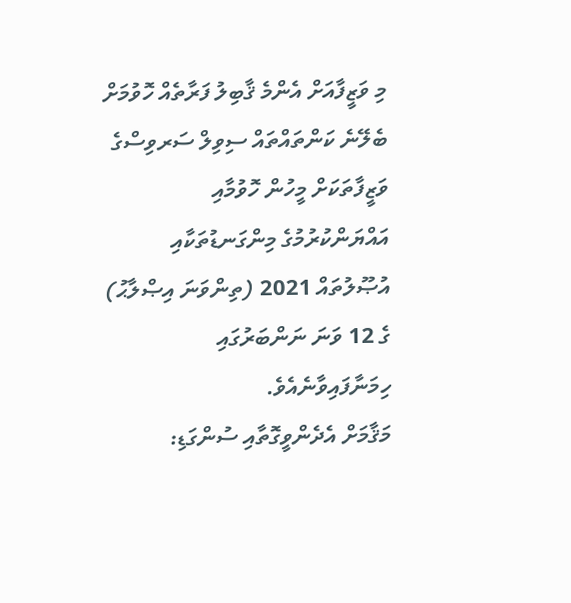މި ވަޒީފާއަށް އެންމެ ޤާބިލު ފަރާތެއް ހޮވުމަށް ބެލޭނެ ކަންތައްތައް ސިވިލް ސަރވިސްގެ ވަޒީފާތަކަށް މީހުން ހޮވުމާއި އައްޔަންކުރުމުގެ މިންގަނޑުތަކާއި އުޞޫލުތައް 2021 (ތިންވަނަ އިޞްލާޙު) ގެ 12 ވަނަ ނަންބަރުގައި ހިމަނާފައިވާނެއެވެ.
މަޤާމަށް އެދެންވީގޮތާއި ސުންގަޑި: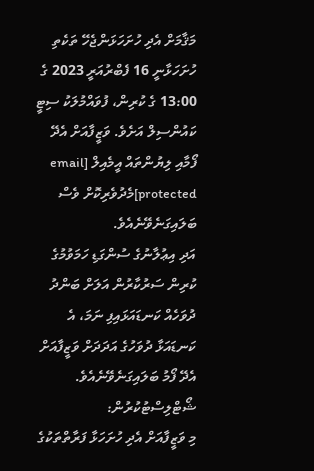މަޤާމަށް އެދި ހުށަހަޅަންޖެހޭ ތަކެތި ހުށަހަޅާނީ 16 ފެބްރުއަރީ 2023 ގެ 13:00 ގެ ކުރިން، ފުވައްމުލަކު ސިޓީ ކައުންސިލް އަށެވެ. ވަޒީފާއަށް އެދޭ ފޯމާއި ލިޔުންތައް އީމެއިލް [email protected]މެދުވެރިކޮށް ވެސް ބަލައިގަނެވޭނެއެވެ.
އަދި އިޢުލާނުގެ ސުންގަޑި ހަމަވުމުގެ ކުރިން ސަރުކާރުން އަލަށް ބަންދު ދުވަހެއް ކަނޑައަޅައިފި ނަމަ، އެ ކަނޑައަޅާ ދުވަހުގެ އަދަދަށް ވަޒީފާއަށް އެދޭ ފޯމު ބަލައިގަނެވޭނެއެވެ.
ޝޯޓްލިސްޓުކުރުން:
މި ވަޒީފާއަށް އެދި ހުށަހަޅާ ފަރާތްތަކުގެ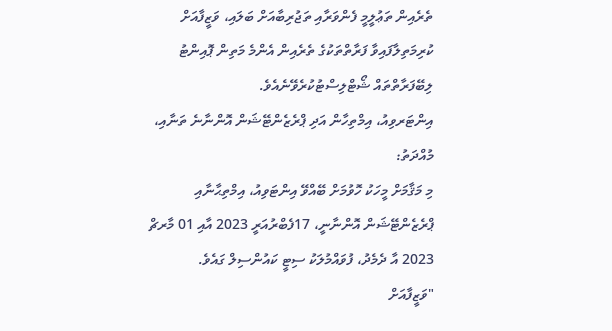ތެރެއިން ތަޢުލީމީ ފެންވަރާއި ތަޖުރިބާއަށް ބަލައި، ވަޒީފާއަށް ކުރިމަތިލާފައިވާ ފަރާތްތަކުގެ ތެރެއިން އެންމެ މަތިން ޕޮއިންޓު ލިބޭފަރާތްތައް ޝޯޓްލިސްޓުކުރެވޭނެއެވެ.
އިންޓަރވިއު، އިމްތިހާން އަދި ޕްރެޒެންޓޭޝަން އޮންނާނެ ތަނާއި، މުއްދަތު:
މި މަޤާމަށް މީހަކު ހޮވުމަށް ބޭއްވޭ އިންޓަވިއު، އިމްތިޙާނާއި ޕްރެޒެންޓޭޝަން އޮންނާނީ، 17ފެބްރުއަރީ 2023 އާއި 01 މާރޗް 2023 އާ ދެމެދު، ފުވައްމުލަކު ސިޓީ ކައުންސިލް ގައެވެ.
"ވަޒީފާއަށް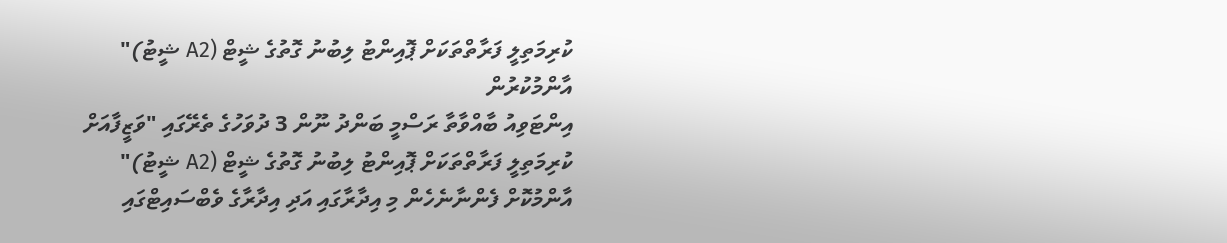ކުރިމަތިލީ ފަރާތްތަކަށް ޕޮއިންޓު ލިބުނު ގޮތުގެ ޝީޓް (A2 ޝީޓު)" އާންމުކުރުން
އިންޓަވިއު ބާއްވާތާ ރަސްމީ ބަންދު ނޫން 3 ދުވަހުގެ ތެރޭގައި "ވަޒީފާއަށް ކުރިމަތިލީ ފަރާތްތަކަށް ޕޮއިންޓު ލިބުނު ގޮތުގެ ޝީޓް (A2 ޝީޓު)" އާންމުކޮށް ފެންނާނެހެން މި އިދާރާގައި އަދި އިދާރާގެ ވެބްސައިޓްގައި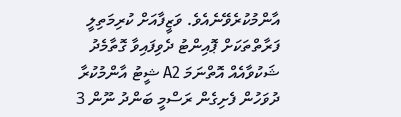އާންމުކުރެވޭނެއެވެ. ވަޒީފާއަށް ކުރިމަތިލީ ފަރާތްތަކަށް ޕޮއިންޓު ދެވިފައިވާ ގޮތާމެދު ޝަކުވާއެއް އޮތްނަމަ A2 ޝީޓު އާންމުކުރާ ދުވަހުން ފެށިގެން ރަސްމީ ބަންދު ނޫން 3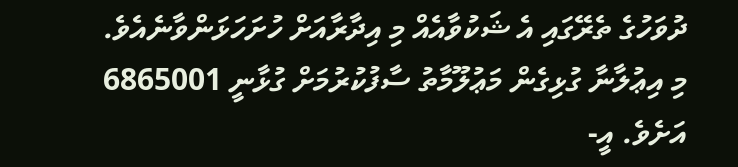ދުވަހުގެ ތެރޭގައި އެ ޝަކުވާއެއް މި އިދާރާއަށް ހުށަހަޅަންވާނެއެވެ.
މި އިޢުލާނާ ގުޅިގެން މަޢުލޫމާތު ސާފުކުރުމަށް ގުޅާނީ 6865001 އަށެވެ. އީ-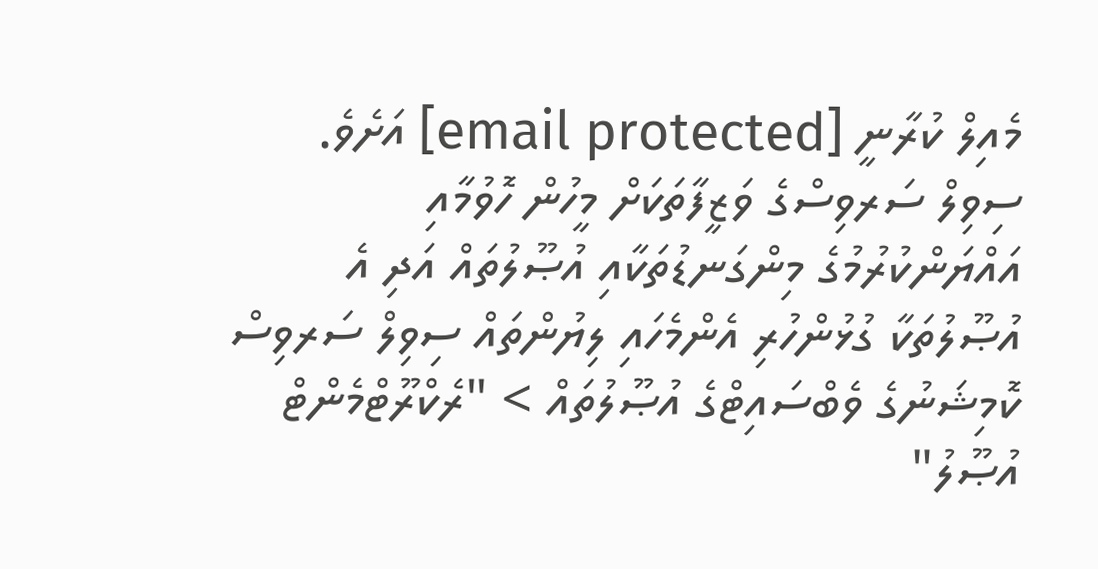މެއިލް ކުރާނީ [email protected] އަށެވެ.
ސިވިލް ސަރވިސްގެ ވަޒީފާތަކަށް މީހުން ހޮވުމާއި އައްޔަންކުރުމުގެ މިންގަނޑުތަކާއި އުޞޫލުތައް އަދި އެ އުޞޫލުތަކާ ގުޅުންހުރި އެންމެހައި ލިޔުންތައް ސިވިލް ސަރވިސް ކޮމިޝަނުގެ ވެބްސައިޓްގެ އުޞޫލުތައް > "ރެކްރޫޓްމެންޓް އުޞޫލު"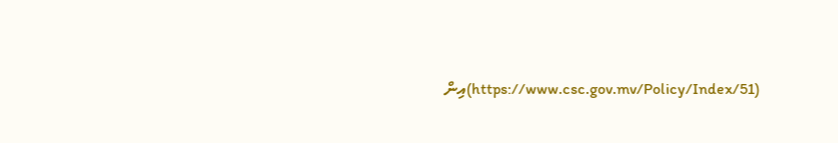(https://www.csc.gov.mv/Policy/Index/51)އިން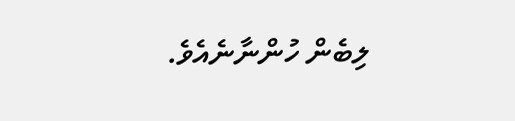ލިބެން ހުންނާނެއެވެ.